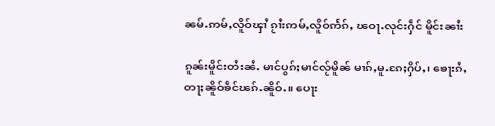ၼမ်ႉဢမ်ႇလိူဝ်ၾၢႆ ၵႂၢႆးဢမ်ႇလိူဝ်ဢႅၵ်ႇ ၽဝႃႉလုင်းႁဵင် မိူင်းၼၢႆး

ၵူၼ်းမိူင်းတႆးၼႆႉ မၢင်ပွၵ်ႈမၢင်လႂ်မိူၼ် မၢၵ်ႇမူႉၵႄႈႁိပ်ႇ၊ ၶေႃးၵႆႇတႃႈၼိူဝ်ၶဵင်ၽၵ်ႉၼိူဝ်ႉ။ ပေႃး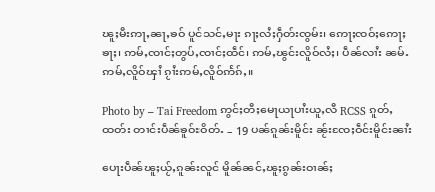ၽူႈမီးဢႃႇၼႃႇၶဝ် ပူင်သင်ႇမႃး ၵႃႈလႆႈႁဵတ်းၸွမ်း၊ ဢေႃႈၸဝ်ႈဢေႃႈၶႃႈ၊ ဢမ်ႇၸၢင်ႈတွပ်ႇၸၢင်ႈထဵင်၊ ဢမ်ႇၽွင်းလိူဝ်လႆႈ၊ ပဵၼ်လၢႆး ၼမ်ႉဢမ်ႇလိူဝ်ၾၢႆ ၵႂၢႆးဢမ်ႇလိူဝ်ဢႅၵ်ႇ။

Photo by – Tai Freedom ဢွင်ႈတီႈမေႃယႃပၢႆးယူႇလီ RCSS ၵူတ်ႇထတ်း တၢင်းပဵၼ်ၶူဝ်ႊဝိတ်ႉ – 19 ပၼ်ၵူၼ်းမိူင်း ၼႂ်းၸႄႈဝဵင်းမိူင်းၼၢႆး

ပေႃးပဵၼ်ၽူႈယႂ်ႇၵူၼ်းလူင် မိူၼ်ၼင်ႇၽူႈၵွၼ်းဝၢၼ်ႈ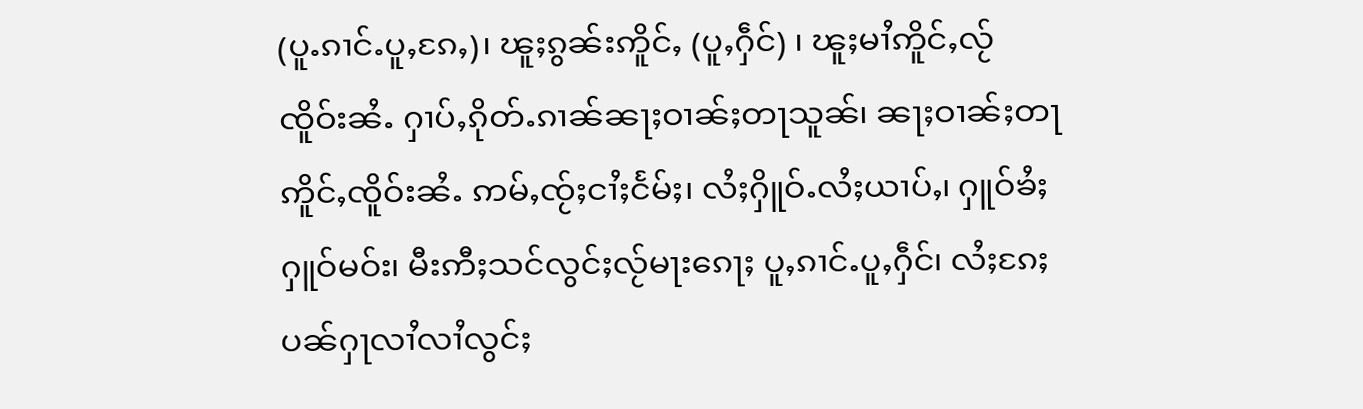(ပူႉၵၢင်ႉပူႇၵႄႇ)၊ ၽူႈၵွၼ်းဢိူင်ႇ (ပူႇႁဵင်) ၊ ၽူႈမၢႆဢိူင်ႇလႂ်ၸိူဝ်းၼႆႉ ႁၢပ်ႇၵိုတ်ႉၵၢၼ်ၼႃႈဝၢၼ်ႈတႃသူၼ်၊ ၼႃႈဝၢၼ်ႈတႃဢိူင်ႇၸိူဝ်းၼႆႉ ဢမ်ႇၸႂ်ႈငၢႆႈငႅမ်ႈ၊ လႆႈႁိူဝ်ႉလႆႈယၢပ်ႇ၊ ႁူဝ်ၶႆႈႁူဝ်မဝ်း၊ မီးဢီႈသင်လွင်ႈလႂ်မႃးၵေႃႈ ပူႇၵၢင်ႉပူႇႁဵင်၊ လႆႈၵႄႈပၼ်ႁႃလၢႆလၢႆလွင်ႈ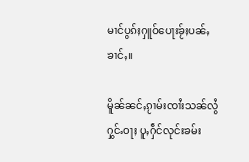မၢင်ပွၵ်ႈႁူဝ်ပေႃးၶႂ်ႈပၼ်ႇၶၢင်ႇ။

မိူၼ်ၼင်ႇၵႂၢမ်းၸၢႆးသၼ်လွႆ ႁွင်ႉဝႃႈ ပူႇႁဵင်လုင်းၶမ်း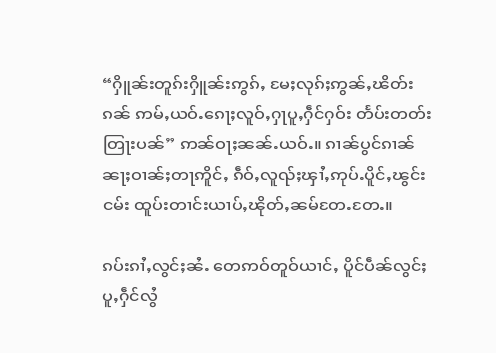“ႁိူၼ်းတူၵ်းႁိူၼ်းဢွၵ်ႇ မႄႈလုၵ်ႈဢွၼ်ႇၽိတ်းၵၼ် ဢမ်ႇယဝ်ႉၵေႃႈလူဝ်ႇႁႃပူႇႁဵင်ႁဝ်း တႅပ်းတတ်းတြႃးပၼ်” ဢၼ်ဝႃႈၼၼ်ႉယဝ်ႉ။ ၵၢၼ်ပွင်ၵၢၼ်ၼႃႈဝၢၼ်ႈတႃဢိူင်ႇ ၵဵဝ်ႇလူၺ်ႈၾၢႆႇဢုပ်ႉပိူင်ႇၽွင်းငမ်း ထူပ်းတၢင်းယၢပ်ႇၽိုတ်ႇၼမ်တႄႉတႄႉ။

ၵပ်းၵၢႆႇလွင်ႈၼႆႉ တေဢဝ်တူဝ်ယၢင်ႇ ပိူင်ပဵၼ်လွင်ႈပူႇႁဵင်လွႆ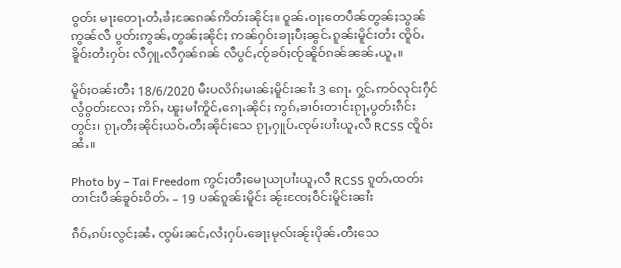ဝွတ်း မႃးတေႃႉတႆႇၶႆႈၼႄၵၼ်ဢိတ်းၼိုင်ႈ။ ဝူၼ်ႉဝႃႈတေပဵၼ်တွၼ်ႈသွၼ် ဢွၼ်လီ ပွတ်းဢွၼ်ႇတွၼ်ႈၼိုင်ႈ ဢၼ်ႁဝ်းၶႃႈပီႈၼွင်ႉၵူၼ်းမိူင်းတႆး ၸိူဝ်ႉၶိူဝ်းတႆးႁဝ်း လီႁူႉလီႁၼ်ၵၼ် လီပွင်ႇၸႂ်ၶဝ်ႈၸႂ်ၼိူဝ်ၵၼ်ၼၼ်ႉယူႇ။

မိူဝ်ႈဝၼ်းတီႈ 18/6/2020 မီးပလိၵ်ႈမၢၼ်ႈမိူင်းၼၢႆး 3 ၵေႃႉ ႁွင်ႉဢဝ်လုင်းႁဵင်လွႆဝွတ်းလႄႈ ဢိၵ်ႇ ၽူႈမၢႆဢိူင်ႇၵေႃႉၼိုင်ႈ ဢွၵ်ႇၶၢဝ်းတၢင်းၵႂႃႇပွတ်းၵဵင်းတွင်း၊ ၵႂႃႇတီႈၼိုင်ႈယဝ်ႉတီႈၼိုင်ႈသေ ၵႂႃႇႁူပ်ႉၸုမ်းပၢႆးယူႇလီ RCSS ၸိူဝ်းၼႆႉ။

Photo by – Tai Freedom ဢွင်ႈတီႈမေႃယႃပၢႆးယူႇလီ RCSS ၵူတ်ႇထတ်း တၢင်းပဵၼ်ၶူဝ်ႊဝိတ်ႉ – 19 ပၼ်ၵူၼ်းမိူင်း ၼႂ်းၸႄႈဝဵင်းမိူင်းၼၢႆး

ၵဵဝ်ႇၵပ်းလွင်ႈၼႆႉ ၸွမ်းၼင်ႇလႆႈႁပ်ႉၶေႃႈမုလ်းၼႂ်းပိုၼ်ႉတီႈသေ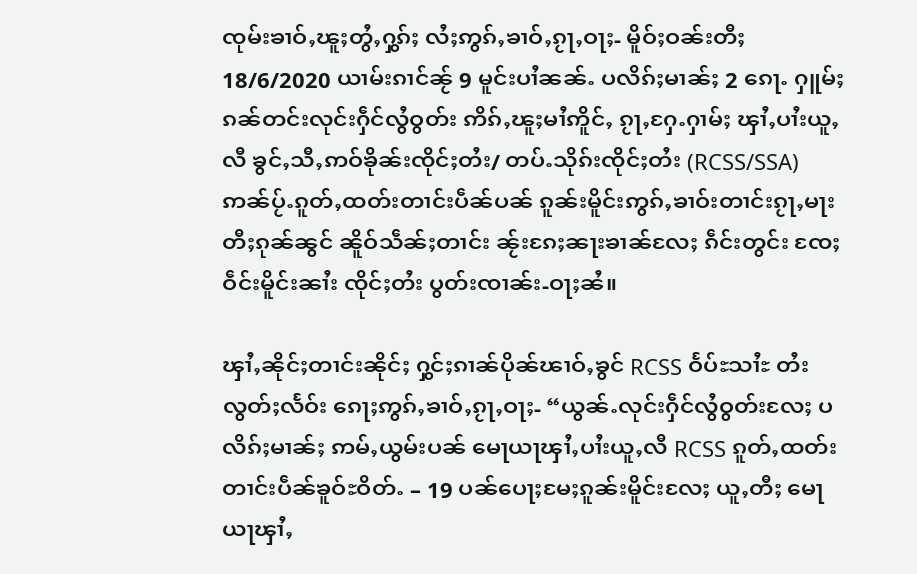ၸုမ်းၶၢဝ်ႇၽူႈတွႆႇႁွၵ်ႈ လႆႈဢွၵ်ႇၶၢဝ်ႇၵႂႃႇဝႃႈ- မိူဝ်ႈဝၼ်းတီႈ 18/6/2020 ယၢမ်းၵၢင်ၼႂ် 9 မူင်းပၢႆၼၼ်ႉ ပလိၵ်ႈမၢၼ်ႈ 2 ၵေႃႉ ႁူမ်ႈၵၼ်တင်းလုင်းႁဵင်လွႆဝွတ်း ဢိၵ်ႇၽူႈမၢႆဢိူင်ႇ ၵႂႃႇႁႄႉႁၢမ်ႈ ၾၢႆႇပၢႆးယူႇလီ ၶွင်ႇသီႇဢဝ်ၶိုၼ်းၸိုင်ႈတႆး/ တပ်ႉသိုၵ်းၸိုင်ႈတႆး (RCSS/SSA) ဢၼ်ပႂ်ႉၵူတ်ႇထတ်းတၢင်းပဵၼ်ပၼ် ၵူၼ်းမိူင်းဢွၵ်ႇၶၢဝ်းတၢင်းၵႂႃႇမႃး တီႈၵုၼ်ၼွင် ၼိူဝ်သဵၼ်ႈတၢင်း ၼႂ်းၵႄႈၼႃးၶၢၼ်လႄႈ ၵဵင်းတွင်း ၸႄႈဝဵင်းမိူင်းၼၢႆး ၸိုင်ႈတႆး ပွတ်းၸၢၼ်း-ဝႃႈၼႆ။

ၾၢႆႇၼိုင်ႈတၢင်းၼိုင်ႈ ႁွင်ႈၵၢၼ်ပိုၼ်ၽၢဝ်ႇၶွင် RCSS ဝႅပ်ႊသၢႆႊ တႆးလွတ်ႈလႅဝ်း ၵေႃႈဢွၵ်ႇၶၢဝ်ႇၵႂႃႇဝႃႈ- “ယွၼ်ႉလုင်းႁဵင်လွႆဝွတ်းလႄႈ ပလိၵ်ႈမၢၼ်ႈ ဢမ်ႇယွမ်းပၼ် မေႃယႃၾၢႆႇပၢႆးယူႇလီ RCSS ၵူတ်ႇထတ်း တၢင်းပဵၼ်ၶူဝ်ႊဝိတ်ႉ – 19 ပၼ်ပေႃႈမႄႈၵူၼ်းမိူင်းလႄႈ ယူႇတီႈ မေႃယႃၾၢႆႇ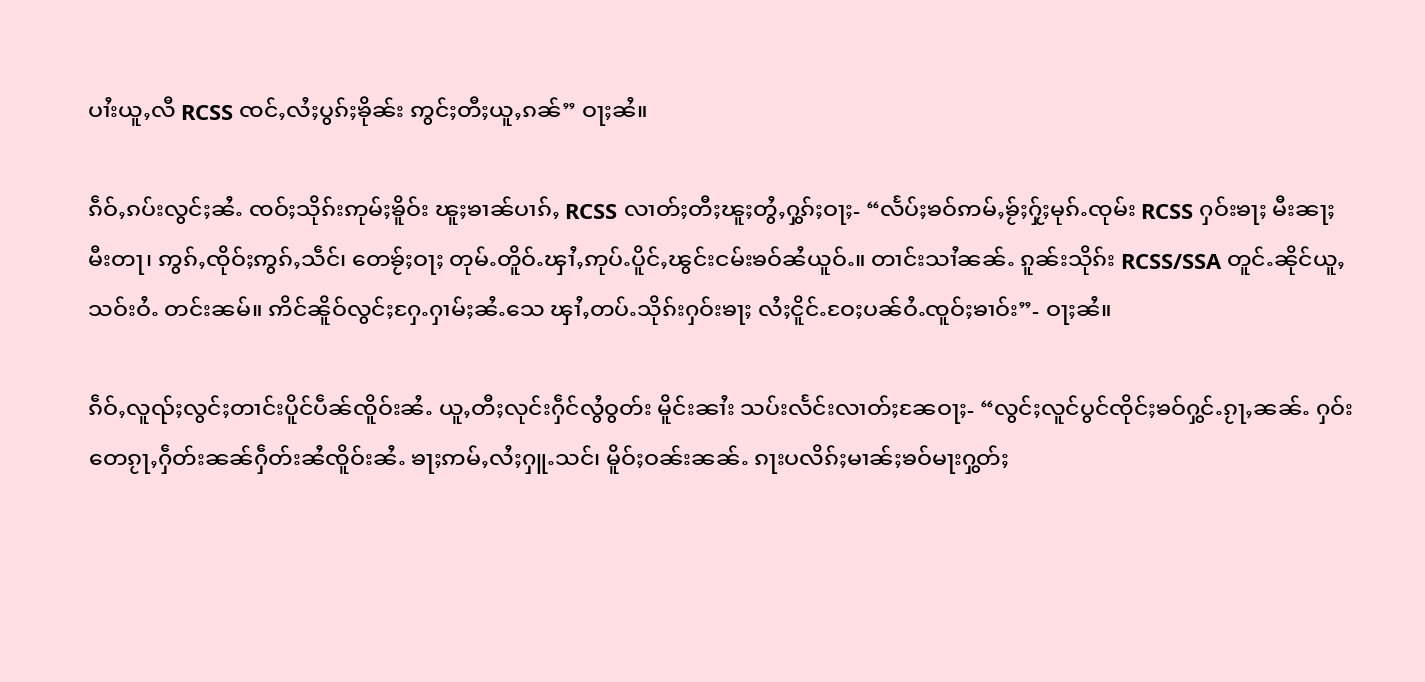ပၢႆးယူႇလီ RCSS ၸင်ႇလႆႈပွၵ်ႈၶိုၼ်း ဢွင်ႈတီႈယူႇၵၼ်” ဝႃႈၼႆ။

ၵဵဝ်ႇၵပ်းလွင်ႈၼႆႉ ၸဝ်ႈသိုၵ်းဢုမ်ႈၶိူဝ်း ၽူႈၶၢၼ်ပၢၵ်ႇ RCSS လၢတ်ႈတီႈၽူႈတွႆႇႁွၵ်ႈဝႃႈ- “လႅပ်ႈၶဝ်ဢမ်ႇၶႂ်ႈႁႂ်ႈမုၵ်ႉၸုမ်း RCSS ႁဝ်းၶႃႈ မီးၼႃႈ မီးတႃ၊ ဢွၵ်ႇၸိုဝ်ႈဢွၵ်ႇသဵင်၊ တေၶႂ်ႈဝႃႈ တုမ်ႉတိူဝ်ႉၾၢႆႇဢုပ်ႉပိူင်ႇၽွင်းငမ်းၶဝ်ၼႆယူဝ်ႉ။ တၢင်းသၢႆၼၼ်ႉ ၵူၼ်းသိုၵ်း RCSS/SSA တူင်ႉၼိုင်ယူႇသဝ်းဝႆႉ တင်းၼမ်။ ဢိင်ၼိူဝ်လွင်ႈႁႄႉႁၢမ်ႈၼႆႉသေ ၾၢႆႇတပ်ႉသိုၵ်းႁဝ်းၶႃႈ လႆႈငိူင်ႉဝႄႈပၼ်ဝႆႉၸူဝ်ႈၶၢဝ်း”- ဝႃႈၼႆ။

ၵဵဝ်ႇလူၺ်ႈလွင်ႈတၢင်းပိူင်ပဵၼ်ၸိူဝ်းၼႆႉ ယူႇတီႈလုင်းႁဵင်လွႆဝွတ်း မိူင်းၼၢႆး သပ်းလႅင်းလၢတ်ႈၼႄဝႃႈ- “လွင်ႈလူင်ပွင်ၸိုင်ႈၶဝ်ႁွင်ႉၵႂႃႇၼၼ်ႉ ႁဝ်းတေၵႂႃႇႁဵတ်းၼၼ်ႁဵတ်းၼႆၸိူဝ်းၼႆႉ ၶႃႈဢမ်ႇလႆႈႁူႉသင်၊ မိူဝ်ႈဝၼ်းၼၼ်ႉ ၵႃးပလိၵ်ႈမၢၼ်ႈၶဝ်မႃးႁွတ်ႈ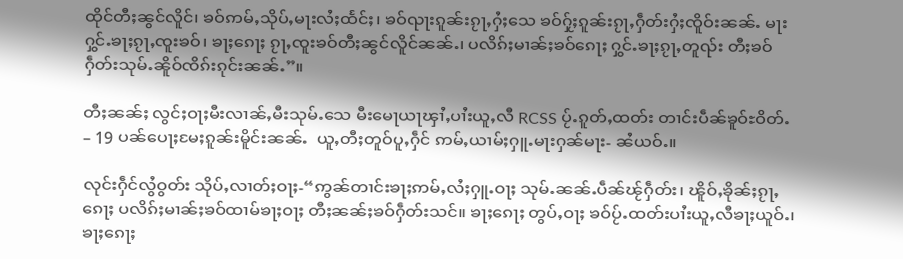ထိုင်တီႈၼွင်လိူင်၊ ၶဝ်ဢမ်ႇသိုပ်ႇမႃးလႆႈထႅင်ႈ၊ ၶဝ်ၺႃးၵူၼ်းၵႂႃႇႁႆႈသေ ၶဝ်ႁႂ်ႈၵူၼ်းၵႂႃႇႁဵတ်းႁႆႈၸိူဝ်းၼၼ်ႉ မႃးႁွင်ႉၶႃႈၵႂႃႇၸူးၶဝ်၊ ၶႃႈၵေႃႈ ၵႂႃႇၸူးၶဝ်တီႈၼွင်လိူင်ၼၼ်ႉ၊ ပလိၵ်ႈမၢၼ်ႈၶဝ်ၵေႃႈ ႁွင်ႉၶႃႈၵႂႃႇတူၺ်း တီႈၶဝ်ႁဵတ်းသုမ်ႉၼိူဝ်ၸိၵ်းၵုင်းၼၼ်ႉ”။

တီႈၼၼ်ႈ လွင်ႈဝႃႈမီးလၢၼ်ႇမီးသုမ်ႉသေ မီးမေႃယႃၾၢႆႇပၢႆးယူႇလီ RCSS ပႂ်ႉၵူတ်ႇထတ်း တၢင်းပဵၼ်ၶူဝ်ႊဝိတ်ႉ – 19 ပၼ်ပေႃႈမႄႈၵူၼ်းမိူင်းၼၼ်ႉ  ယူႇတီႈတူဝ်ပူႇႁဵင် ဢမ်ႇယၢမ်ႈႁူႉမႃးႁၼ်မႃး- ၼႆယဝ်ႉ။

လုင်းႁဵင်လွႆဝွတ်း သိုပ်ႇလၢတ်ႈဝႃႈ-“ဢွၼ်တၢင်းၶႃႈဢမ်ႇလႆႈႁူႉဝႃႈ သုမ်ႉၼၼ်ႉပဵၼ်ၽႂ်ႁဵတ်း၊ ၽိူဝ်ႇၶိုၼ်ႈၵႂႃႇၵေႃႈ ပလိၵ်ႈမၢၼ်ႈၶဝ်ထၢမ်ၶႃႈဝႃႈ တီႈၼၼ်ႈၶဝ်ႁဵတ်းသင်။ ၶႃႈၵေႃႈ တွပ်ႇဝႃႈ ၶဝ်ပႂ်ႉထတ်းပၢႆးယူႇလီၶႃႈယူဝ်ႉ၊ ၶႃႈၵေႃႈ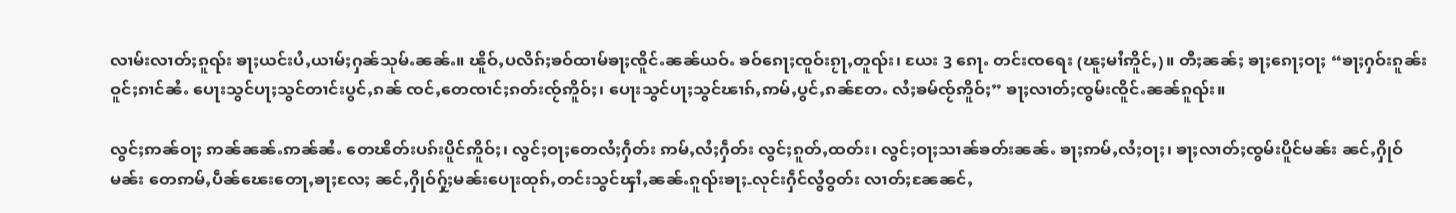လၢမ်းလၢတ်ႈၵူၺ်း ၶႃႈယင်းပႆႇယၢမ်ႈႁၼ်သုမ်ႉၼၼ်ႉ။ ၽိူဝ်ႇပလိၵ်ႈၶဝ်ထၢမ်ၶႃႈၸိူင်ႉၼၼ်ယဝ်ႉ ၶဝ်ၵေႃႈၸူဝ်းၵႂႃႇတူၺ်း၊ ယႄး 3 ၵေႃႉ တင်းၸရေး (ၽူႈမၢႆဢိူင်ႇ)။ တီႈၼၼ်ႈ ၶႃႈၵေႃႈဝႃႈ “ၶႃႈႁဝ်းၵူၼ်းဝူင်ႈၵၢင်ၼႆႉ ပေႃးသွင်ပႃႈသွင်တၢင်းပွင်ႇၵၼ် ၸင်ႇတေၸၢင်ႈၵတ်းၸႂ်ဢိူဝ်ႈ၊ ပေႃးသွင်ပႃႈသွင်ၽၢၵ်ႇဢမ်ႇပွင်ႇၵၼ်တႄႉ လႆႈၶမ်ၸႂ်ဢိူဝ်ႈ” ၶႃႈလၢတ်ႈၸွမ်းၸိူင်ႉၼၼ်ၵူၺ်း။

လွင်ႈဢၼ်ဝႃႈ ဢၼ်ၼၼ်ႉဢၼ်ၼႆႉ တေၽိတ်းပၵ်းပိူင်ဢိူဝ်ႈ၊ လွင်ႈဝႃႈတေလႆႈႁဵတ်း ဢမ်ႇလႆႈႁဵတ်း လွင်ႈၵူတ်ႇထတ်း၊ လွင်ႈဝႃႈသၢၼ်ၶတ်းၼၼ်ႉ ၶႃႈဢမ်ႇလႆႈဝႃႈ၊ ၶႃႈလၢတ်ႈၸွမ်းပိူင်မၼ်း ၼင်ႇႁိုဝ်မၼ်း တေဢမ်ႇပဵၼ်ၽေးတေႃႇၶႃႈလႄႈ ၼင်ႇႁိုဝ်ႁႂ်ႈမၼ်းပေႃးထုၵ်ႇတင်းသွင်ၾၢႆႇၼၼ်ႉၵူၺ်းၶႃႈ-လုင်းႁဵင်လွႆဝွတ်း လၢတ်ႈၼႄၼင်ႇ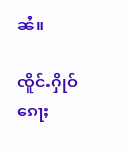ၼႆ။

ၸိူင်ႉႁိုဝ်ၵေႃႈ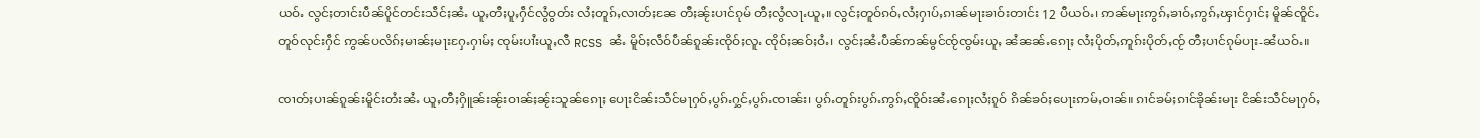ယဝ်ႉ လွင်ႈတၢင်းပဵၼ်ပိူင်တင်းသဵင်ႈၼႆႉ ယူႇတီႈပူႇႁဵင်လွႆဝွတ်း လႆႈတူၵ်ႇလၢတ်ႈၼႄ တီႈၼႂ်းပၢင်ၵုမ် တီႈလွႆလႃႉယူႇ။ လွင်ႈတူဝ်ၵဝ်ႇလႆႈႁၢပ်ႇၵၢၼ်မႃးၶၢဝ်းတၢင်း 12 ပီယဝ်ႉ၊ ဢၼ်မႃးဢွၵ်ႇၶၢဝ်ႇဢွၵ်ႇၾၢင်ႁၢင်ႈ မိူၼ်ၸိူင်ႉတူဝ်လုင်းႁဵင် ဢွၼ်ပလိၵ်ႈမၢၼ်ႈမႃးႁႄႉႁၢမ်ႈ ၸုမ်းပၢႆးယူႇလီ RCSS ၼႆႉ မိူဝ်ႈလဵဝ်ပဵၼ်ၵူၼ်းၸိုဝ်ႈလူႉ ၸိုဝ်ႈၼဝ်ႈဝႆႉ၊ လွင်ႈၼႆႉပဵၼ်ဢၼ်မွင်ၸႂ်ၸွမ်းယူႇ ၼႆၼၼ်ႉၵေႃႈ လႆႈပိုတ်ႇဢူၵ်းပိုတ်ႇၸႂ် တီႈပၢင်ၵုမ်ပႃး-ၼႆယဝ်ႉ။

ၸၢတ်ႈပၢၼ်ၵူၼ်းမိူင်းတႆးၼႆႉ ယူႇတီႈႁိူၼ်းၼႂ်းဝၢၼ်ႈၼႂ်းသူၼ်ၵေႃႈ ပေႃးငိၼ်းသဵင်မႃႁဝ်ႇပွၵ်ႉႁွင်ႇပွၵ်ႉၸၢၼ်း၊ ပွၵ်ႉတူၵ်းပွၵ်ႉဢွၵ်ႇၸိူဝ်းၼႆႉၵေႃႈလႆႈၵူဝ် ၵိၼ်ၶဝ်ႈပေႃးဢမ်ႇဝၢၼ်။ ၵၢင်ၶမ်ႈၵၢင်ၶိုၼ်းမႃး ငိၼ်းသဵင်မႃႁဝ်ႇ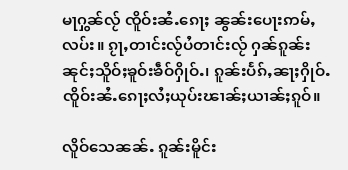မႃႁွၼ်လႂ် ၸိူဝ်းၼႆႉၵေႃႈ ၼွၼ်းပေႃးဢမ်ႇလပ်း။ ၵႂႃႇတၢင်းလႂ်ပႆတၢင်းလႂ် ႁၼ်ၵူၼ်းၼုင်ႈသိူဝ်ႈၶူဝ်းၶဵဝ်ႁိုဝ်ႉ၊ ၵူၼ်းပႅၵ်ႇၼႃႈႁိုဝ်ႉ ၸိူဝ်းၼႆႉၵေႃႈလႆႈယုပ်းၽၢၼ်ႈယၢၼ်ႈၵူဝ်။

လိူဝ်သေၼၼ်ႉ ၵူၼ်းမိူင်း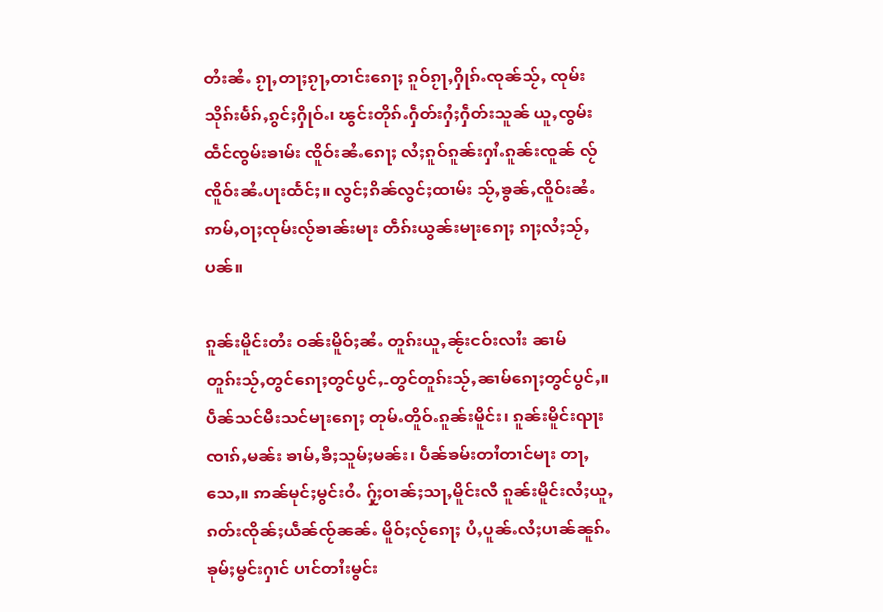တႆးၼႆႉ ၵႂႃႇတႃႈၵႂႃႇတၢင်းၵေႃႈ ၵူဝ်ၵႂႃႇႁိုၵ်ႉၸုၼ်သႂ်ႇ ၸုမ်းသိုၵ်းမႅၵ်ႇၵွင်ႈႁိုဝ်ႉ၊ ၽွင်းတိုၵ်ႉႁဵတ်းႁႆႈႁဵတ်းသူၼ် ယူႇၸွမ်းထဵင်ၸွမ်းၶၢမ်း ၸိူဝ်းၼႆႉၵေႃႈ လႆႈၵူဝ်ၵူၼ်းႁၢႆႉၵူၼ်းၸူၼ် လႂ်ၸိူဝ်းၼႆႉပႃးထႅင်ႈ။ လွင်ႈၵိၼ်လွင်ႈထၢမ်း သႂ်ႇၶွၼ်ႇၸိူဝ်းၼႆႉ ဢမ်ႇဝႃႈၸုမ်းလႂ်ၶၢၼ်းမႃး တဵၵ်းယွၼ်းမႃးၵေႃႈ ၵႃႈလႆႈသႂ်ႇပၼ်။

ၵူၼ်းမိူင်းတႆး ဝၼ်းမိူဝ်ႈၼႆႉ တူၵ်းယူႇၼႂ်းငဝ်းလၢႆး ၼၢမ်တူၵ်းသႂ်ႇတွင်ၵေႃႈတွင်ပွင်ႇ-တွင်တူၵ်းသႂ်ႇၼၢမ်ၵေႃႈတွင်ပွင်ႇ။ ပဵၼ်သင်မီးသင်မႃးၵေႃႈ တုမ်ႉတိူဝ်ႉၵူၼ်းမိူင်း၊ ၵူၼ်းမိူင်းၺႃးၸၢၵ်ႇမၼ်း ၶၢမ်ႇၶီႈသူမ်ႈမၼ်း၊ ပဵၼ်ၶမ်းတၢႆတၢင်မႃး တႃႇသေႇ။ ဢၼ်မုင်ႈမွင်းဝႆႉ ႁႂ်ႈဝၢၼ်ႈသႃႇမိူင်းလီ ၵူၼ်းမိူင်းလႆႈယူႇၵတ်းၸိုၼ်ႈယဵၼ်ၸႂ်ၼၼ်ႉ မိူဝ်ႈလႂ်ၵေႃႈ ပႆႇပူၼ်ႉလႆႈပၢၼ်ၼူၵ်ႉၶုမ်ႈမွင်းႁၢင် ပၢင်တၢႆးမွင်း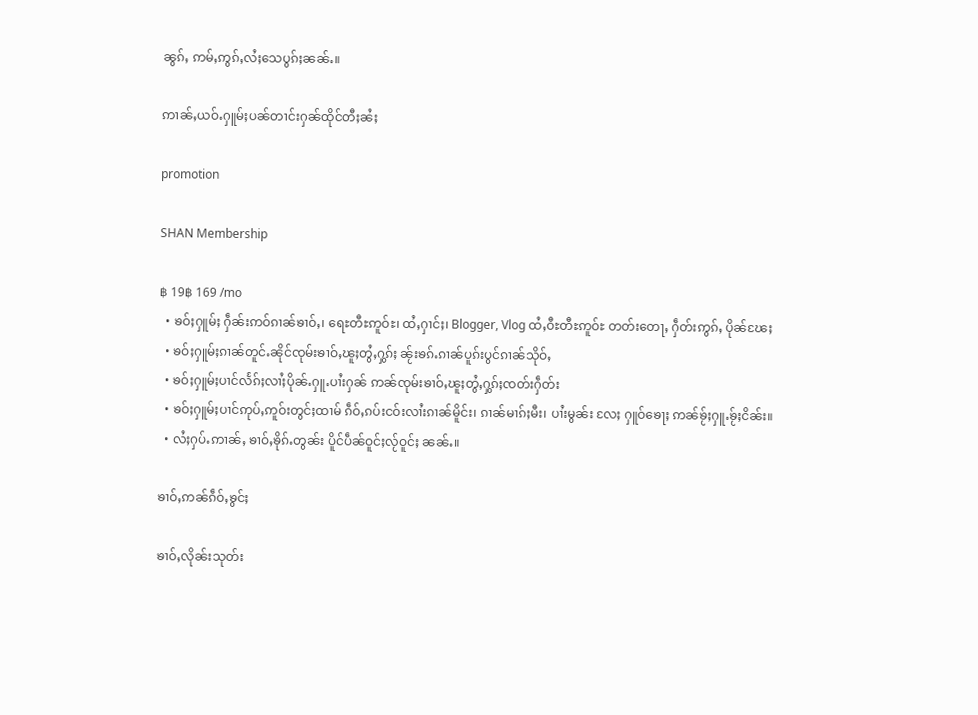ၼွၵ်ႇ ဢမ်ႇဢွၵ်ႇလႆႈသေပွၵ်ႈၼၼ်ႉ။

ဢၢၼ်ႇယဝ်ႉႁူမ်ႈပၼ်တၢင်းႁၼ်ထိုင်တီႈၼႆႈ

promotion

SHAN Membership

฿ 19฿ 169 /mo
  • ၶဝ်ႈႁူမ်ႈ ႁဵၼ်းဢဝ်ၵၢၼ်ၶၢဝ်ႇ၊ ရေႊတီႊဢူဝ်ႊ၊ ထႆႇႁၢင်ႈ၊ Blogger, Vlog ထႆႇဝီႊတီႊဢူဝ်ႊ တတ်းတေႃႇ ႁဵတ်းဢွၵ်ႇ ပိုၼ်ၽႄႈ
  • ၶဝ်ႈႁူမ်ႈၵၢၼ်တူင်ႉၼိုင်ၸုမ်းၶၢဝ်ႇၽူႈတွႆႇႁွၵ်ႈ ၼႂ်းၶၵ်ႉၵၢၼ်ပူၵ်းပွင်ၵၢၼ်သိုဝ်ႇ
  • ၶဝ်ႈႁူမ်ႈပၢင်လႅၵ်ႈလၢႆႈပိုၼ်ႉႁူႉပၢႆးႁၼ် ဢၼ်ၸုမ်းၶၢဝ်ႇၽူႈတွႆႇႁွၵ်ႈၸတ်းႁဵတ်း
  • ၶဝ်ႈႁူမ်ႈပၢင်ဢုပ်ႇဢူဝ်းတွင်ႈထၢမ် ၵဵဝ်ႇၵပ်းငဝ်းလၢႆးၵၢၼ်မိူင်း၊ ၵၢၼ်မၢၵ်ႈမီး၊ ပၢႆးမွၼ်း လႄႈ ႁူဝ်ၶေႃႈ ဢၼ်ၶႂ်ႈႁူႉၶႂ်ႈငိၼ်း။
  • လႆႈႁပ်ႉဢၢၼ်ႇ ၶၢဝ်ႇၶိုၵ်ႉတွၼ်း ပိူင်ပဵၼ်ဝူင်ႈလႂ်ဝူင်ႈ ၼၼ်ႉ။

ၶၢဝ်ႇဢၼ်ၵဵဝ်ႇၶွင်ႈ

ၶၢဝ်ႇလိုၼ်းသုတ်း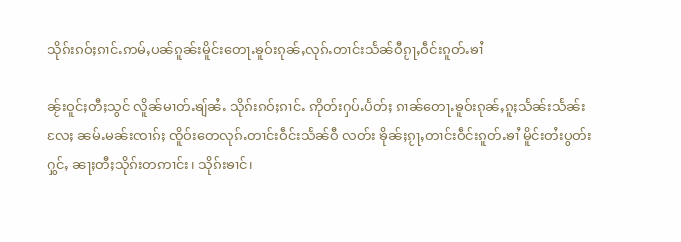သိုၵ်းၵဝ်ႈၵၢင်ႉဢမ်ႇပၼ်ၵူၼ်းမိူင်းတေႃႉၶူဝ်းၵုၼ်ႇလုၵ်ႉတၢင်းသႅၼ်ဝီၵႂႃႇဝဵင်းၵူတ်ႉၶၢႆ

ၼႂ်းဝူင်ႈတီႈသွင် လိူၼ်မၢတ်ႉၶျ်ၼႆႉ သိုၵ်းၵဝ်ႈၵၢင်ႉ ဢိုတ်းႁပ်ႉပႅတ်ႈ ၵၢၼ်တေႃႉၶူဝ်းၵုၼ်ႇၵူႈသႅၼ်းသႅၼ်း လႄႈ ၼမ်ႉမၼ်းၸၢၵ်ႈ ၸိူဝ်းတေလုၵ်ႉတၢင်းဝဵင်းသႅၼ်ဝီ လတ်း ၶိုၼ်ႈၵႂႃႇတၢင်းဝဵင်းၵူတ်ႉၶၢႆ မိူင်းတႆးပွတ်းႁွင်ႇ ၼႃႈတီႈသိုၵ်းတဢၢင်း၊ သိုၵ်းၶၢင်၊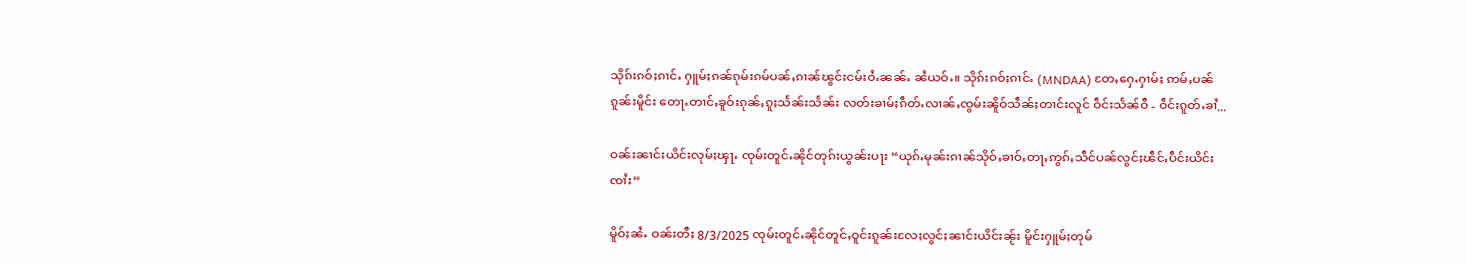သိုၵ်းၵဝ်ႈၵၢင်ႉ ႁူမ်ႈၵၼ်ၵုမ်းၵမ်ပၼ်ႇၵၢၼ်ၽွင်းငမ်းဝႆႉၼၼ်ႉ ၼႆယဝ်ႉ။ သိုၵ်းၵဝ်ႈၵၢင်ႉ (MNDAA) တႄႇႁေႉႁၢမ်ႈ ဢမ်ႇပၼ်ၵူၼ်းမိူင်း တေႃႉတၢင်ႇၶူဝ်းၵုၼ်ႇၵူႈသႅၼ်းသႅၼ်း လတ်းၶၢမ်ႈၵဵတ်ႉလၢၼ်ႇၸွမ်းၼိူဝ်သဵၼ်ႈတၢင်းလူင် ဝဵင်းသႅၼ်ဝီ - ဝဵင်းၵူတ်ႉၶၢႆ...

ဝၼ်းၼၢင်းယိင်းလုမ်ႈၾႃႉ ၸုမ်းတူင်ႉၼိုင်တုၵ်းယွၼ်းပႃး “ယုၵ်ႉမုၼ်းၵၢၼ်သိုဝ်ႇၶၢဝ်ႇတႃႇဢွၵ်ႇသဵင်ပၼ်လွင်ႈၽဵင်ႇပဵင်းယိင်းၸၢႆး”

မိူဝ်ႈၼႆႉ ဝၼ်းတီႈ 8/3/2025 ၸုမ်းတူင်ႉၼိုင်တူင်ႇဝူင်းၵူၼ်းလႄႈလွင်ႈၼၢင်းယိင်းၼႂ်း မိူင်းႁူမ်ႈတုမ်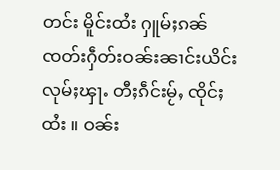တင်း မိူင်းထႆး ႁူမ်ႈၵၼ် ၸတ်းႁဵတ်းဝၼ်းၼၢင်းယိင်းလုမ်ႈၾႃႉ တီႈၵဵင်းမႂ်ႇ ၸိုင်ႈထႆး ။ ဝၼ်း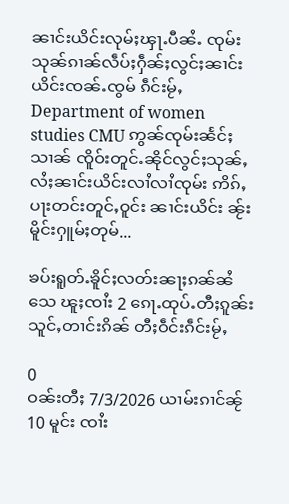ၼၢင်းယိင်းလုမ်ႈၾႃႉပီၼႆႉ ၸုမ်းသုၼ်ၵၢၼ်လဵပ်ႈႁဵၼ်ႈလွင်ႈၼၢင်းယိင်းၸၼ်ႉၸွမ် ၵဵင်းမႂ်ႇ Department of women studies CMU ဢွၼ်ၸုမ်းၼႅင်ႈသၢၼ် ၸိူဝ်းတူင်ႉၼိုင်လွင်ႈသုၼ်ႇလႆႈၼၢင်းယိင်းလၢႆလၢႆၸုမ်း ဢိၵ်ႇပႃးတင်းတူင်ႇဝူင်း ၼၢင်းယိင်း ၼႂ်းမိူင်းႁူမ်ႈတုမ်...

ၶပ်းရူတ်ႉၶိူင်ႈလတ်းၼႃႈၵၼ်ၼႆသေ ၽူႈၸၢႆး 2 ၵေႃႉထုပ်ႉတီႈၵူၼ်းသူင်ႇတၢင်းၵိၼ် တီႈဝဵင်းၵဵင်းမႂ်ႇ

0
ဝၼ်းတီႈ 7/3/2026 ယၢမ်းၵၢင်ၼႂ် 10 မူင်း ၸၢႆး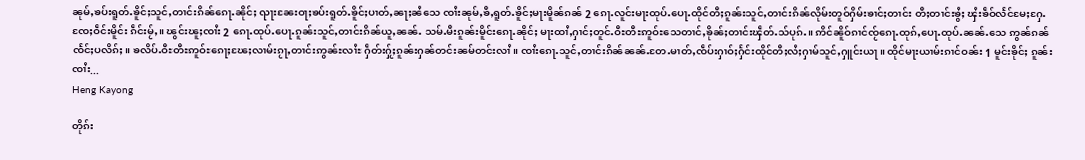ၼုမ်ႇၶပ်းရူတ်ႉၶိူင်ႈသူင်ႇတၢင်းၵိၼ်ၵေႃႉၼိုင်ႈ ၺႃးၼႄးဝႃႈၶပ်းရူတ်ႉၶိူင်ႈပၢတ်ႇၼႃႈၼႆသေ ၸၢႆးၼုမ်ႇၶီႇရူတ်ႉၶိူင်ႈမႃးမိူၼ်ၵၼ် 2 ၵေႃႉလူင်းမႃးထုပ်ႉပေႃႉထိုင်တီႈၵူၼ်းသူင်ႇတၢင်းၵိၼ်လိုမ်းတူဝ်ႁိမ်းၶၢင်ႈတၢင်း တီႈတၢင်းၶွႆႈ ၾႆးၶဵဝ်လႅင်မႄႈႁႄႉ ၸႄႈဝဵင်းမိူင်း ၵဵင်းမႂ်ႇ။ ၽွင်းၽူႈၸၢႆး 2 ၵေႃႉထုပ်ႉပေႃႉၵူၼ်းသူင်ႇတၢင်းၵိၼ်ယူႇၼၼ်ႉ သမ်ႉမီးၵူၼ်းမိူင်းၵေႃႉၼိုင်ႈ မႃးထၢႆႇႁၢင်ႈတူင်ႉဝီႊတီႊဢူဝ်ႊသေတၢင်ႇၶိုၼ်ႈတၢင်းၾဵတ်ႉသ်ပုၵ်ႉ။ ဢိင်ၼိူဝ်ၵၢင်ၸႂ်ၵေႃႉထုၵ်ႇပေႃႉထုပ်ႉၼၼ်ႉသေ ဢွၼ်ၵၼ်ၸႅင်ႈပလိၵ်ႈ။ ၶလိပ်ႉဝီႊတီႊဢူဝ်ႊၵေႃႈၽႄႈလၢမ်းၵႂႃႇတၢင်းဢွၼ်ႊလၢႆႊ ႁဵတ်းႁႂ်ႈၵူၼ်းႁၼ်တင်းၼမ်တင်းလၢႆ။ ၸၢႆးၵေႃႉသူင်ႇတၢင်းၵိၼ်ၼၼ်ႉတႄႉမၢတ်ႇၸဵပ်းႁၢဝ်ႈႁႅင်းထိုင်တီႈလႆႈႁၢမ်သူင်ႇႁူင်းယႃ။ ထိုင်မႃးယၢမ်းၵၢင်ဝၼ်း 1 မူင်းၶိုင်ႈ ၵူၼ်းၸၢႆး...
Heng Kayong

တိုၵ်း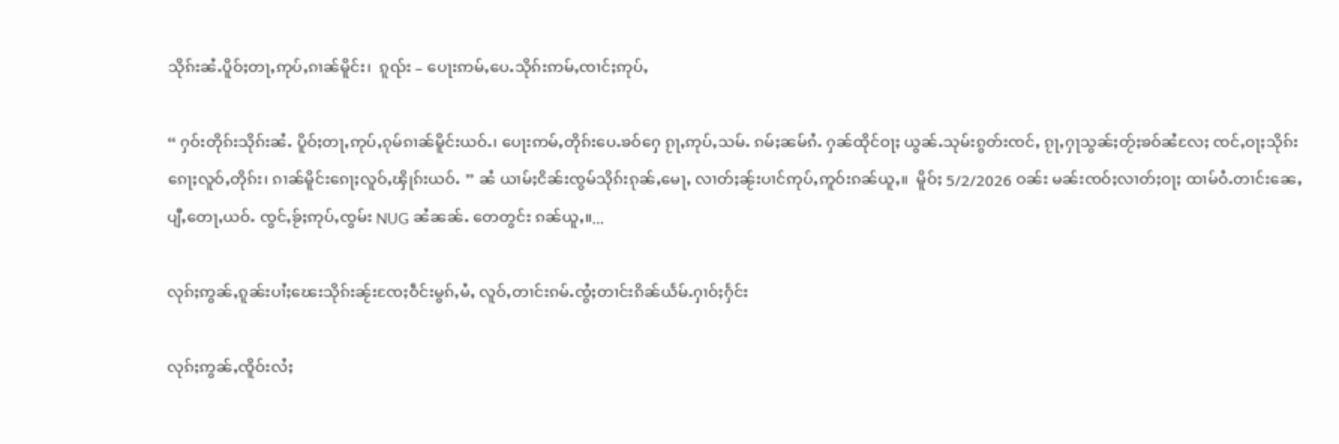သိုၵ်းၼႆႉပိူဝ်ႈတႃႇဢုပ်ႇၵၢၼ်မိူင်း၊  ၵူၺ်း – ပေႃးဢမ်ႇပေႉသိုၵ်းဢမ်ႇၸၢင်ႈဢုပ်ႇ

“ ႁဝ်းတိုၵ်းသိုၵ်းၼႆႉ ပိူဝ်ႈတႃႇဢုပ်ႇၵုမ်ၵၢၼ်မိူင်းယဝ်ႉ၊ ပေႃးဢမ်ႇတိုၵ်းပေႉၶဝ်ႁေ ၵႂႃႇဢုပ်ႇသမ်ႉ ၵမ်ႈၼမ်ၵႆႉ ႁၼ်ထိုင်ဝႃႈ ယွၼ်ႉသုမ်းၵွတ်းၸင်ႇ ၵႂႃႇႁႃသွၼ်ႈတႂ်ႈၶဝ်ၼႆလႄႈ ၸင်ႇဝႃႈသိုၵ်းၵေႃႈလူဝ်ႇတိုၵ်း၊ ၵၢၼ်မိူင်းၵေႃႈလူဝ်ႇၾိုၵ်းယဝ်ႉ ” ၼႆ ယၢမ်ႈငိၼ်းၸွမ်သိုၵ်းၵုၼ်ႇမေႃႇ လၢတ်ႈၼႂ်းပၢင်ဢုပ်ႇဢူဝ်းၵၼ်ယူႇ။  မိူဝ်ႈ 5/2/2026 ဝၼ်း မၼ်းၸဝ်ႈလၢတ်ႈဝႃႈ ထၢမ်ဝႆႉတၢင်းၼေႇပျီႇတေႃႇယဝ်ႉ ၸွင်ႇၶႂ်ႈဢုပ်ႇၸွမ်း NUG ၼႆၼၼ်ႉ တေတွင်း ၵၼ်ယူႇ။...

လုၵ်ႈဢွၼ်ႇၵူၼ်းပၢႆႈၽေးသိုၵ်းၼႂ်းၸႄႈဝဵင်းမွၵ်ႇမႆႇ လူဝ်ႇတၢင်းၵမ်ႉၸွႆႈတၢင်းၵိၼ်ယႅမ်ႉႁၢဝ်ႈႁႅင်း

လုၵ်ႈဢွၼ်ႇၸိူဝ်းလႆႈ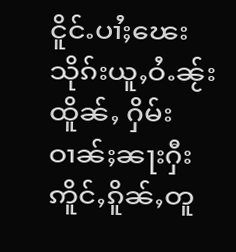ငိူင်ႉပၢႆႈၽေးသိုၵ်းယူႇဝႆႉၼႂ်းထိူၼ်ႇ ႁိမ်းဝၢၼ်ႈၼႃးႁီး ဢိူင်ႇၵိူၼ်ႇတူ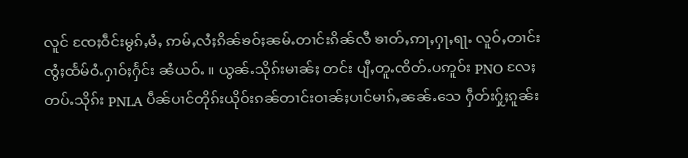လူင် ၸႄႈဝဵင်းမွၵ်ႇမႆႇ ဢမ်ႇလႆႈၵိၼ်ၶဝ်ႈၼမ်ႉတၢင်းၵိၼ်လီ ၶၢတ်ႇဢႃႇႁႃႇရႃႉ လူဝ်ႇတၢင်း ၸွႆႈထႅမ်ဝႆႉႁၢဝ်ႈႁႅင်း ၼႆယဝ်ႉ ။ ယွၼ်ႉသိုၵ်းမၢၼ်ႈ တင်း ပျီႇတူႉၸိတ်ႉပဢူဝ်း PNO လႄႈ တပ်ႉသိုၵ်း PNLA ပဵၼ်ပၢင်တိုၵ်းယိုဝ်းၵၼ်တၢင်းဝၢၼ်ႈပၢင်မၢၵ်ႇၼၼ်ႉသေ ႁဵတ်းႁႂ်ႈၵူၼ်း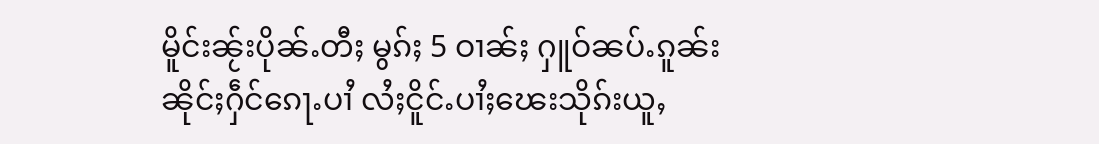မိူင်းၼႂ်းပိုၼ်ႉတီႈ မွၵ်ႈ 5 ဝၢၼ်ႈ ႁူဝ်ၼပ်ႉၵူၼ်းၼိုင်ႈႁဵင်ၵေႃႉပၢႆ လႆႈငိူင်ႉပၢႆႈၽေးသိုၵ်းယူႇ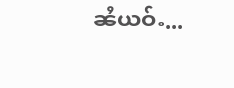ၼႆယဝ်ႉ...